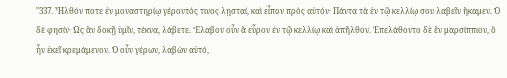"337. Ἦλθόν ποτε ἐν μοναστηρίῳ γέροντός τινος λῃσταί, καὶ εἶπον πρὸς αὐτόν· Πάντα τὰ ἐν τῷ κελλίῳ σου λαβεῖν ἥκαμεν. Ὁ δὲ φησίν· Ὡς ἂν δοκῇ ὑμῖν, τέκνα, λάβετε. Ἔλαβον οὖν ἃ εὗρον ἐν τῷ κελλίῳ καὶ ἀπῆλθον. Ἐπελάθοντο δὲ ἓν μαρσίππιον, ὃ ἦν ἐκεῖ κρεμάμενον. Ὁ οὖν γέρων, λαβὼν αὐτό,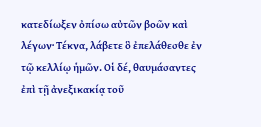κατεδίωξεν ὀπίσω αὐτῶν βοῶν καὶ λέγων· Τέκνα, λάβετε ὃ ἐπελάθεσθε ἐν τῷ κελλίῳ ἡμῶν. Οἱ δέ, θαυμάσαντες ἐπὶ τῇ ἀνεξικακίᾳ τοῦ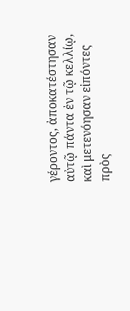γέροντος, ἀποκατέστησαν αὐτῷ πάντα ἐν τῷ κελλίῳ, καὶ μετενόησαν εἰπόντες πρὸς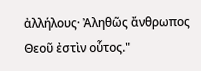ἀλλήλους· Ἀληθῶς ἄνθρωπος Θεοῦ ἐστὶν οὗτος."